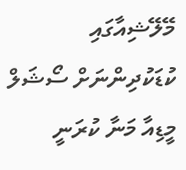މޭލޭޝިއާގައި ކުޑަކުދިންނަށް ސޯޝަލް މީޑިއާ މަނާ ކުރަނީ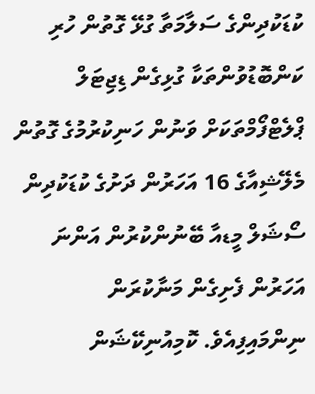ކުޑަކުދިންގެ ސަލާމަތާ ގުޅޭ ގޮތުން ހުރި ކަންބޮޑުވުންތަކާ ގުޅިގެން ޑިޖިޓަލް ޕްލެޓްފޯމްތަކަށް ވަނުން ހަނިކުރުމުގެ ގޮތުން މެލޭޝިއާގެ 16 އަހަރުން ދަށުގެ ކުޑަކުދިން ސޯޝަލް މީޑއާ ބޭނުންކުރުން އަންނަ އަހަރުން ފެށިގެން މަނާކުރަން ނިންމައިފިއެވެ. ކޮމިއުނިކޭޝަން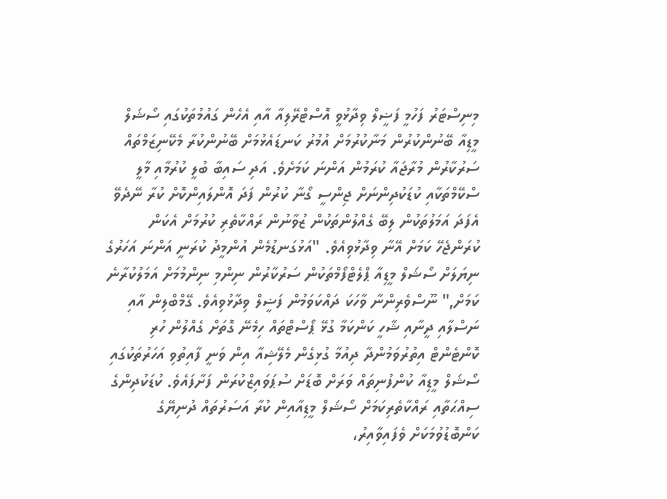މިނިސްޓަރު ފަހުމީ ފަޟީލް ވިދާޅުވީ އޮސްޓްރޭލިއާ އާއި އެހެން ގައުމުތަކުގައި ސޯޝަލް މީޑިއާ ބޭނުންކުރުން މަނާކުރުމަށް އުމުރު ކަނޑައެޅުމަށް ބޭނުންކުރާ މެކޭނިޒަމްތައް ސަރުކާރުން މުރާޖައާ ކުރަމުން އަންނަ ކަމަށެވެ. އަދި ސައިބާ ބުލީ ކުރުމާއި މާލީ ސްކޭމްތަކާއި ކުޑަކުދިންނަށް ޖިންސީ ގޯނާ ކުރުން ފަދަ އޮންލައިންކޮށް ކުރާ ނޭދެވޭ އެފަދަ އަމަލުތަކުން ލިބޭ ގެއްލުންތަކުން ޒުވާނުން ރައްކާތެރި ކުރުމަށް އެކަން ކުރަންޖެހޭ ކަމަށް އޭނާ ވިދާޅުވިއެވެ. "އަޅުގަނޑުމެން އުންމީދު ކުރަނީ އަންނަ އަހަރުގެ ނިޔަލަށް ސޯޝަލް މީޑިއާ ޕްލެޓްފޯމްތަކުން ސަރުކާރުން ނިންމި ނިންމުމަށް އަމަލުކުރާނެ ކަމަށް," ނޫސްވެރިންނާ ވާހަކަ ދައްކަވަމުން ފަޟީލް ވިދާޅުވިއެވެ. ގޭމްބްލިން އާއި ނަސްލާއި ދީނާއި ޝާހީ ކަންކަމާ ގުޅޭ ޕޯސްޓްތައް ހިމެނޭ ގޮތަށް ގެއްލުން ހުރި ކޮންޓެންޓް އިތުރުވަމުންދާ ދިއުމާ ގުޅިގެން މެލޭޝިއާ އިން ވަނީ ފާއިތުވި އަހަރުތަކުގައި ސޯޝަލް މީޑިއާ ކުންފުނިތައް ވަރަށް ބޮޑަށް ސުޕަވައިޒްކުރަން ފަށާފައެވެ. ކުޑަކުދިންގެ ސިއްޙަތާއި ރައްކާތެރިކަމަށް ސޯޝަލް މީޑިއާއިން ކުރާ އަސަރުތައް ދުނިޔޭގެ ކަންބޮޑުވުމަކަށް ވެފައިވާއިރު،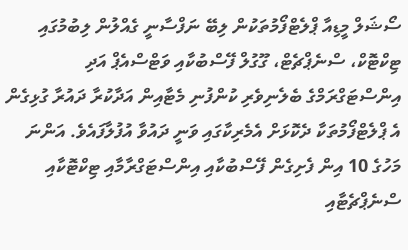ސޯޝަލް މީޑިއާ ޕްލެޓްފޯމުތަކުން ލިބޭ ނަފްސާނީ ގެއްލުން ލިބުމުގައި ޓިކްޓޮކް، ސްނެޕްޗެޓް، ގޫގުލް ފޭސްބުކާއި ވަޓްސްއެޕް އަދި އިންސްޓަގްރަމްގެ ބެލެނިވެރި ކުންފުނި މެޓާއިން އަދާކުރާ ދައުރާ ގުޅިގެން އެ ޕްލެޓްފޯމުތަކާ ދެކޮޅަށް އެމެރިކާގައި ވަނީ ދައުވާ އުފުލާފައެވެ. އަންނަ މަހުގެ 10 އިން ފެށިގެން ފޭސްބުކާއި އިންސްޓަގްރާމާއި ޓިކްޓޮކާއި ސްނެޕްޗެޓާއި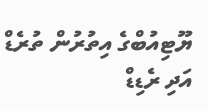ޔޫޓިއުބްގެ އިތުރުން ތުރެޑް އަދި ރެޑިޑް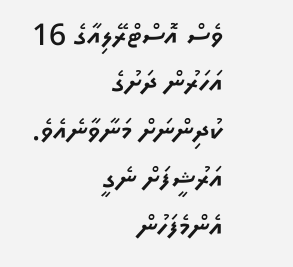ވެސް އޮސްޓްރޭލިއާގެ 16 އަހަރުން ދަށުގެ ކުދިންނަށް މަނާވާނެއެވެ.
އަރުޝީފަށް ނެގީ
އެންމެފަހުން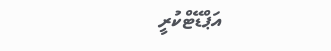އަޕްޑޭޓްކުރީ